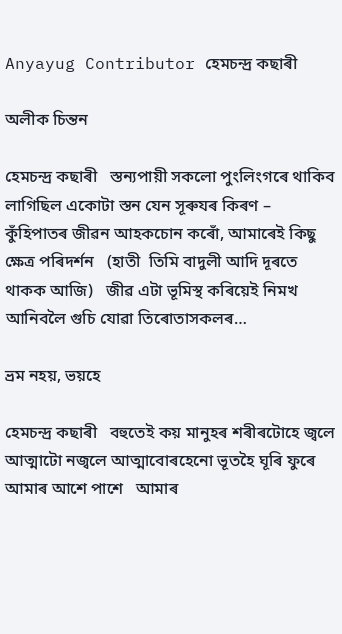Anyayug Contributor হেমচন্দ্ৰ কছাৰী

অলীক চিন্তন

হেমচন্দ্ৰ কছাৰী   স্তন্যপায়ী সকলো পুংলিংগৰে থাকিব লাগিছিল একোটা স্তন যেন সূৰুযৰ কিৰণ – কুঁহিপাতৰ জীৱন আহকচোন কৰোঁ, আমাৰেই কিছু ক্ষেত্ৰ পৰিদৰ্শন   (হাতী  তিমি বাদুলী আদি দূৰতে থাকক আজি)   জীৱ এটা ভূমিস্থ কৰিয়েই নিমখ আনিবলৈ গুচি যোৱা তিৰোতাসকলৰ…

ভ্ৰম নহয়, ভয়হে

হেমচন্দ্ৰ কছাৰী   বহুতেই কয় মানুহৰ শৰীৰটোহে জ্বলে আত্মাটো নজ্বলে আত্মাবোৰহেনো ভূতহৈ ঘূৰি ফুৰে আমাৰ আশে পাশে   আমাৰ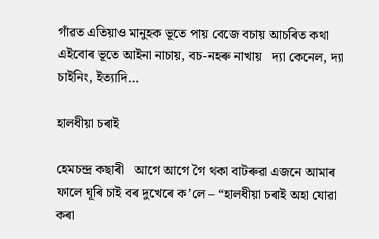গাঁৱত এতিয়াও মানুহক ভূতে পায় বেজে বচায় আচৰিত কথা এইবোৰ ভূতে আইনা নাচায়, বচ-নহৰু নাখায়   দ্যা কেনেল, দ্যা চাইনিং, ইত্যাদি…

হালধীয়া চৰাই

হেমচন্দ্ৰ কছাৰী   আগে আগে গৈ থকা বাটৰুৱা এজনে আমাৰ ফালে ঘূৰি চাই বৰ দুখেৰে ক’লে – “হালধীয়া চৰাই অহা যোৱা কৰা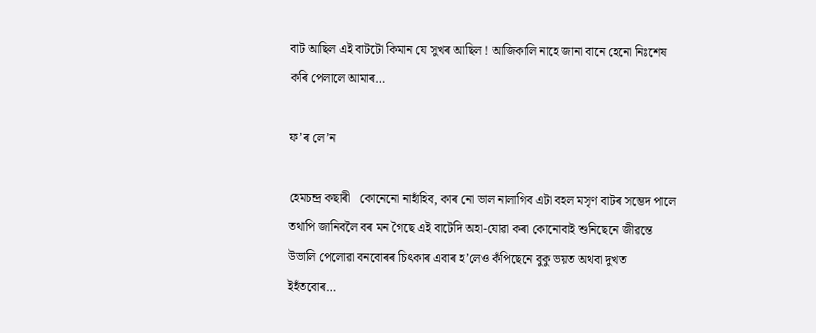বাট আছিল এই বাটটো কিমান যে সুখৰ আছিল ! আজিকালি নাহে জানা বানে হেনো নিঃশেষ কৰি পেলালে আমাৰ…

ফ’ৰ লে’ন

হেমচন্দ্ৰ কছাৰী   কোনেনো নাহাঁহিব, কাৰ নো ভাল নালাগিব এটা বহল মসৃণ বাটৰ সম্ভেদ পালে তথাপি জানিবলৈ বৰ মন গৈছে এই বাটেদি অহা-যোৱা কৰা কোনোবাই শুনিছেনে জীৱন্তে উভালি পেলোৱা বনবোৰৰ চিৎকাৰ এবাৰ হ’লেও কঁপিছেনে বুকু ভয়ত অথবা দুখত   ইহঁতবোৰ…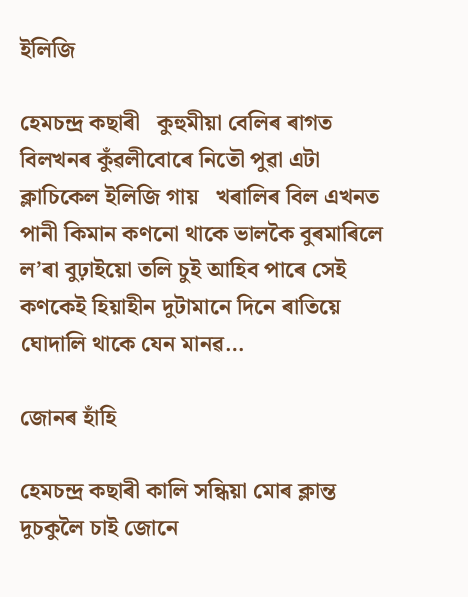ইলিজি

হেমচন্দ্ৰ কছাৰী   কুহুমীয়া বেলিৰ ৰাগত বিলখনৰ কুঁৱলীবোৰে নিতৌ পুৱা এটা ক্লাচিকেল ইলিজি গায়   খৰালিৰ বিল এখনত পানী কিমান কণনো থাকে ভালকৈ বুৰমাৰিলে ল’ৰা বুঢ়াইয়ো তলি চুই আহিব পাৰে সেই কণকেই হিয়াহীন দুটামানে দিনে ৰাতিয়ে ঘোদালি থাকে যেন মানৱ…

জোনৰ হাঁহি

হেমচন্দ্ৰ কছাৰী কালি সন্ধিয়া মোৰ ক্লান্ত দুচকুলৈ চাই জোনে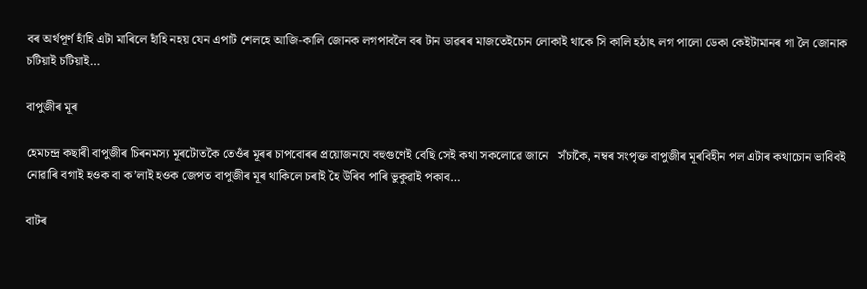বৰ অৰ্থপূৰ্ণ হাঁহি এটা মাৰিলে হাঁহি নহয় যেন এপাট শেলহে আজি-কালি জোনক লগপাবলৈ বৰ টান ডাৱৰৰ মাজতেইচোন লোকাই থাকে সি কালি হঠাৎ লগ পালো ডেকা কেইটামানৰ গা লৈ জোনাক চটিয়াই চটিয়াই…

বাপুজীৰ মূৰ

হেমচন্দ্ৰ কছাৰী বাপুজীৰ চিৰনমস্য মূৰটোতকৈ তেওঁৰ মূৰৰ চাপবোৰৰ প্ৰয়োজনযে বহুগুণেই বেছি সেই কথা সকলোৱে জানে   সঁচাকৈ, নম্বৰ সংপৃক্ত বাপুজীৰ মূৰবিহীন পল এটাৰ কথাচোন ভাবি‍বই নোৱাৰি বগাই হওক বা ক’লাই হওক জেপত বাপুজীৰ মূৰ থাকিলে চৰাই হৈ উৰিব পাৰি ভুকুৱাই পকাব…

বাটৰ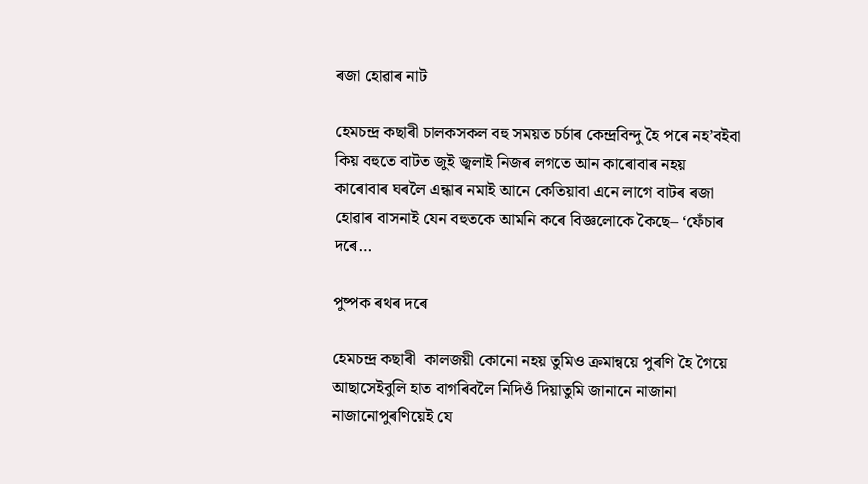ৰজা হোৱাৰ নাট

হেমচন্দ্ৰ কছাৰী চালকসকল বহু সময়ত চৰ্চাৰ কেন্দ্ৰবিন্দু হৈ পৰে নহ’বইবা কিয় বহুতে বাটত জুই জ্বলাই নিজৰ লগতে আন কাৰোবাৰ নহয় কাৰোবাৰ ঘৰলৈ এন্ধাৰ নমাই আনে কেতিয়াবা এনে লাগে বাটৰ ৰজা হোৱাৰ বাসনাই যেন বহুতকে আমনি কৰে বিজ্ঞলোকে কৈছে– ‘ফেঁচাৰ দৰে…

পুষ্পক ৰথৰ দৰে

হেমচন্দ্ৰ কছাৰী  কালজয়ী কোনো নহয় তুমিও ক্ৰমান্বয়ে পুৰণি হৈ গৈয়ে আছাসেইবুলি হাত বাগৰিবলৈ নিদিওঁ দিয়াতুমি জানানে নাজানা নাজানোপুৰণিয়েই যে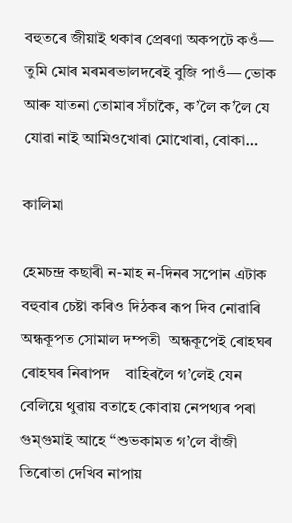বহুতৰে জীয়াই থকাৰ প্ৰেৰণা অকপটে কওঁ— তুমি মোৰ মৰমৰভালদৰেই বুজি পাওঁ— ভোক আৰু যাতনা তোমাৰ সঁচাকৈ, ক’লৈ ক’লৈ যে যোৱা নাই আমিওখোৰা মোখোৰা, বোকা…

কালিমা

হেমচন্দ্ৰ কছাৰী ন-মাহ ন-দিনৰ সপোন এটাক বহুবাৰ চেষ্টা কৰিও দিঠকৰ ৰূপ দিব নোৱাৰি অন্ধকূপত সোমাল দম্পতী  অন্ধকূপেই ৰোহঘৰ ৰোহঘৰ নিৰাপদ    বাহিৰলৈ গ’লেই যেন বেলিয়ে থুৱায় বতাহে কোবায় নেপথ্যৰ পৰা গুম্‌গুমাই আহে ‘‘শুভকামত গ’লে বাঁজী তিৰোতা দেখিব নাপায়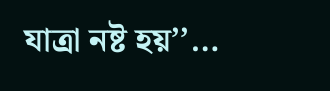যাত্ৰা নষ্ট হয়’’…